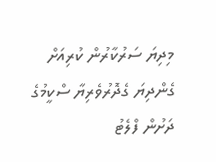މިދިޔަ ސަރުކާރުން ކުރިއަށް ގެންދިޔަ ގެދޮރުވެރިޔާ ސްކީމުގެ ދަށުން ފްލެޓު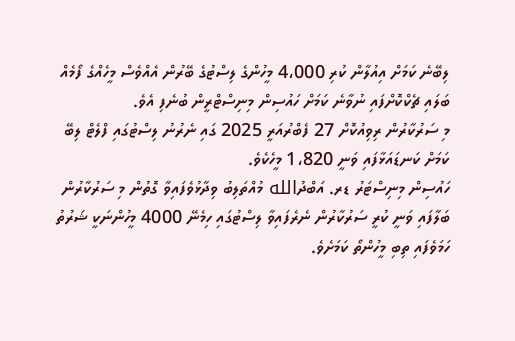ލިބޭނެ ކަމަށް އިއުލާން ކުރި 4،000 މީހުންގެ ލިސްޓުގެ ބޭރުން އެއްވެސް މީހެއްގެ ފޯމެއް ބަލައި ޗެކްކޮށްފައި ނުވާނެ ކަމަށް ހައުސިން މިނިސްޓްރީން ބުނެފި އެވެ.
މި ސަރުކާރުން ރިވިއުކޮށް 27 ފެބްރުއަރީ 2025 ގައި ނެރުނު ލިސްޓުގައި ފްލެޓް ލިބޭ ކަމަށް ކަނޑައަޅާފައި ވަނީ 1،820 މީހެކެވެ.
ހައުސިން މިނިސްޓަރު ޑރ. އަބްދުالله މުއްތަލިބު ވިދާޅުވެފައިވާ ގޮތުން މި ސަރުކާރުން ބަލާފައި ވަނީ ކުރީ ސަރުކާރުން ނެރެފައިވާ ލިސްޓުގައި ހިމެނޭ 4000 މީހުންނަކީ ޝަރުތު ހަމަވެފައި ތިބި މީހުންތޯ ކަމަށެވެ.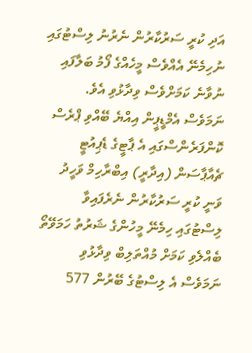އަދި ކުރީ ސަރުކާރުން ނެރުނު ލިސްޓުގައި ނުހިމެނޭ އެއްވެސް މީހެއްގެ ފޯމު ބަލާފައި ނުވާނެ ކަމަށްވެސް ވިދާޅުވި އެވެ.
ނަމަވެސް އެމްޑީޕީން އިއްޔެ ބޭއްވި ޕްރެސް ކޮންފަރެންސްގައި އެ ޕާޓީގެ ޑެޕިއުޓީ ޗެއާޕާސަން (އިދާރީ) އިބްރާހިމް ވަހީދު ވަނީ ކުރީ ސަރުކާރުން ނެރެފައިވާ ލިސްޓުގައި ހިމެނޭ މީހުންގެ ޝަރުތު ހަމަވޭތޯ ބެއްލެވި ކަމަށް މުއްތަލިބް ވިދާޅުވި ނަމަވެސް އެ ލިސްޓުގެ ބޭރުން 577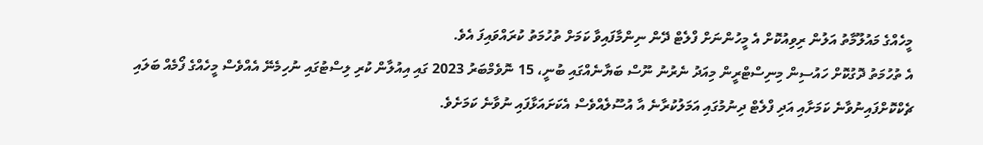މީހެއްގެ މައުލޫމާތު އަލުން ރިވިއުކޮށް އެ މީހުންނަށް ފްލެޓް ދޭން ނިންމާފައިވާ ކަމަށް ތުހުމަތު ކުރައްވައިފަ އެވެ.
އެ ތުހުމަތު ދޮގުކޮށް ހައުސިން މިނިސްޓްރީން މިއަދު ނެރުނު ނޫސް ބަޔާނެއްގައި ބުނީ، 15 ނޮވެމްބަރު 2023 ގައި އިއުލާން ކުރި ލިސްޓުގައި ނުހިމެނޭ އެއްވެސް މީހެއްގެ ފޯމެއް ބަލައި ޗެކްކޮށްފައިނުވާނެ ކަމަށާއި އަދި ފްލެޓް ދިނުމުގައި އަމަލުކުރާނެ އާ އުސޫލެއްވެސް އެކަށައަޅާފައި ނުވާނެ ކަމަށެވެ.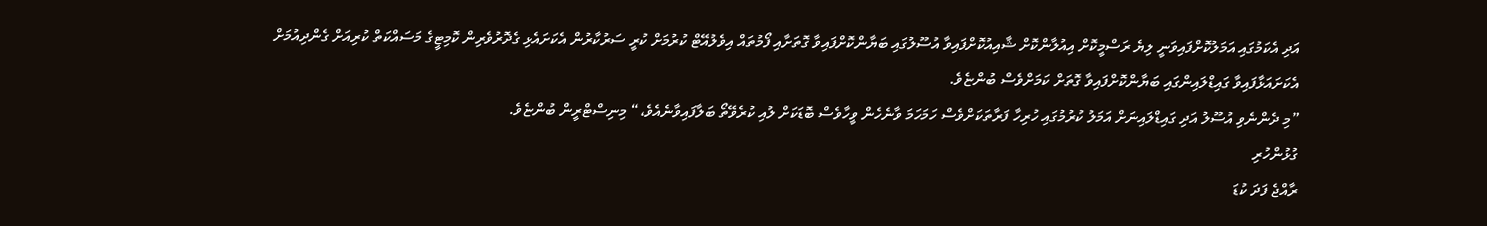އަދި އެކަމުގައި އަމަލުކޮށްފައިވަނީ ލިޔެ ރަސްމީކޮށް އިއުލާންކޮށް ޝާއިއުކޮށްފައިވާ އުސޫލުގައި ބަޔާންކޮށްފައިވާ ގޮތަށާއި ފޯމުތައް އިވެލުއޭޓް ކުރުމަށް ކުރީ ސަރުކާރުން އެކަށައެޅި ގެދޮރުވެރިން ކޮމިޓީގެ މަސައްކަތް ކުރިއަށް ގެންދިއުމަށް އެކަށައަޅާފައިވާ ގައިޑްލައިންގައި ބަޔާންކޮށްފައިވާ ގޮތަށް ކަމަށްވެސް ބުންޏެވެ.
”މި ދެންނެވި އުސޫލު އަދި ގައިޑްލައިނަށް އަމަލު ކުރުމުގައި ހުރިހާ ފަރާތަކަށްވެސް ހަމަހަމަ ވާނެހެން ވީހާވެސް ބޮޑަކަށް ލުއި ކުރެވޭތޯ ބަލާފައިވާނެއެވެ،“ މިނިސްޓްރީން ބުންޏެވެ.
ގުޅުންހުރި
ރާއްޖެ ފަދަ ކުޑަ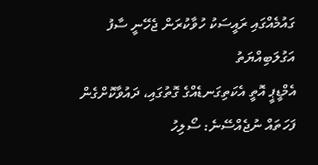ގައުމެއްގައި ރައީސަކު ހުވާކުރަން ޖެހޭނީ ސާފު އަގުލަބިއްޔަތު
އެމްޑީޕީ އޮތީ އެކަތިގަނޑެއްގެ ގޮތުގައި، ދައުވާކޮށްގެން ފަހަތައް ނުޖެއްސޭނެ: ސޯލިހު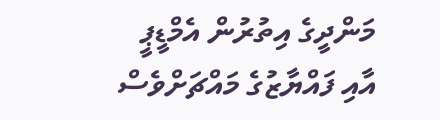މަންދީގެ އިތުރުން އެމްޑީޕީ އާއި ފައްޔާޒުގެ މައްޗަށްވެސް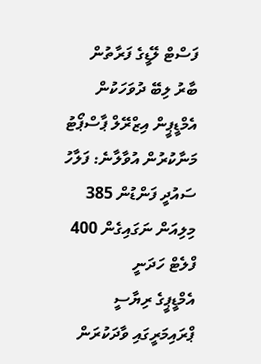ފަސްޓް ލޭޑީގެ ފަރާތުން
ބާރު ލިބޭ ދުވަހަކުން އެމްޑީޕީން އިޒްރޭލް ޕާސްޕޯޓު މަނާކުރުން އުވާލާނެ: ފަލާހު
ސައުދީ ފަންޑުން 385 މިލިއަން ނަގައިގެން 400 ފްލެޓް ހަދަނީ
އެމްޑީޕީގެ ރިޔާސީ ޕްރައިމަރީގައި ވާދަކުރަން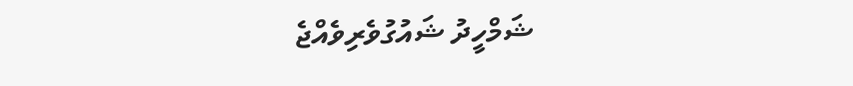ޝަމްހީދު ޝައުގުވެރިވެއްޖެ